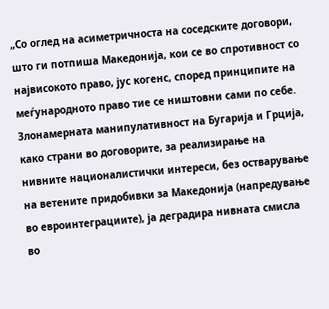„Со оглед на асиметричноста на соседските договори, што ги потпиша Македонија, кои се во спротивност со највисокото право, јус когенс, според принципите на меѓународното право тие се ништовни сами по себе. Злонамерната манипулативност на Бугарија и Грција, како страни во договорите, за реализирање на нивните националистички интереси, без остварување на ветените придобивки за Македонија (напредување во евроинтеграциите), ја деградира нивната смисла во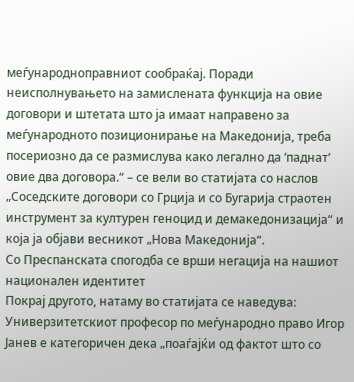меѓународноправниот сообраќај. Поради неисполнувањето на замислената функција на овие договори и штетата што ја имаат направено за меѓународното позиционирање на Македонија, треба посериозно да се размислува како легално да ‘паднат’ овие два договора.“ – се вели во статијата со наслов „Соседските договори со Грција и со Бугарија страотен инструмент за културен геноцид и демакедонизација“ и која ја објави весникот „Нова Македонија“.
Со Преспанската спогодба се врши негација на нашиот национален идентитет
Покрај другото, натаму во статијата се наведува: Универзитетскиот професор по меѓународно право Игор Јанев е категоричен дека „поаѓајќи од фактот што со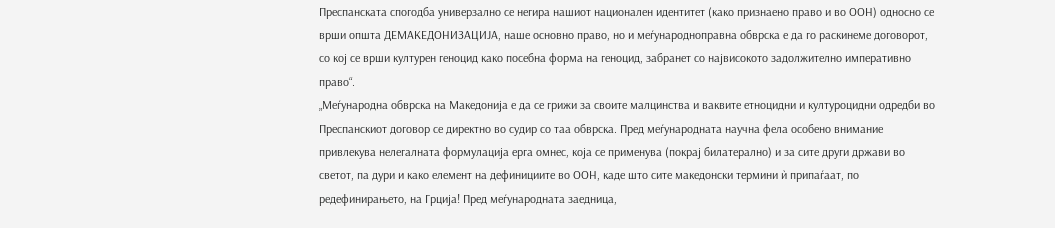Преспанската спогодба универзално се негира нашиот национален идентитет (како признаено право и во ООН) односно се врши општа ДЕМАКЕДОНИЗАЦИЈА, наше основно право, но и меѓународноправна обврска е да го раскинеме договорот, со кој се врши културен геноцид како посебна форма на геноцид, забранет со највисокото задолжително императивно право“.
„Меѓународна обврска на Македонија е да се грижи за своите малцинства и ваквите етноцидни и културоцидни одредби во Преспанскиот договор се директно во судир со таа обврска. Пред меѓународната научна фела особено внимание привлекува нелегалната формулација ерга омнес, која се применува (покрај билатерално) и за сите други држави во светот, па дури и како елемент на дефинициите во ООН, каде што сите македонски термини ѝ припаѓаат, по редефинирањето, на Грција! Пред меѓународната заедница,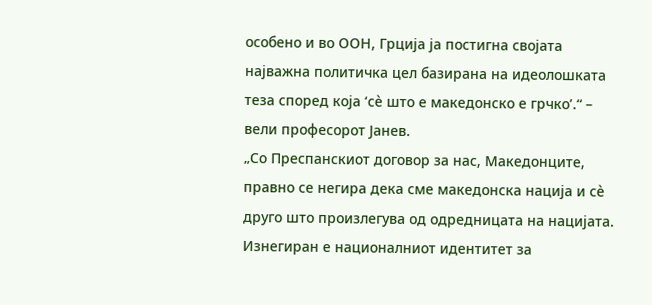особено и во ООН, Грција ја постигна својата најважна политичка цел базирана на идеолошката теза според која ‘сѐ што е македонско е грчко’.“ – вели професорот Јанев.
„Со Преспанскиот договор за нас, Македонците, правно се негира дека сме македонска нација и сѐ друго што произлегува од одредницата на нацијата. Изнегиран е националниот идентитет за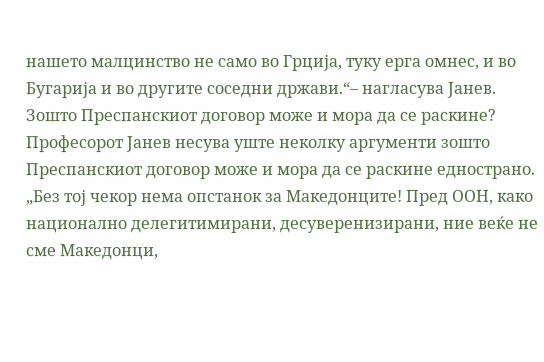нашето малцинство не само во Грција, туку ерга омнес, и во Бугарија и во другите соседни држави.“– нагласува Јанев.
Зошто Преспанскиот договор може и мора да се раскине?
Професорот Јанев несува уште неколку аргументи зошто Преспанскиот договор може и мора да се раскине еднострано. „Без тој чекор нема опстанок за Македонците! Пред ООН, како национално делегитимирани, десуверенизирани, ние веќе не сме Македонци,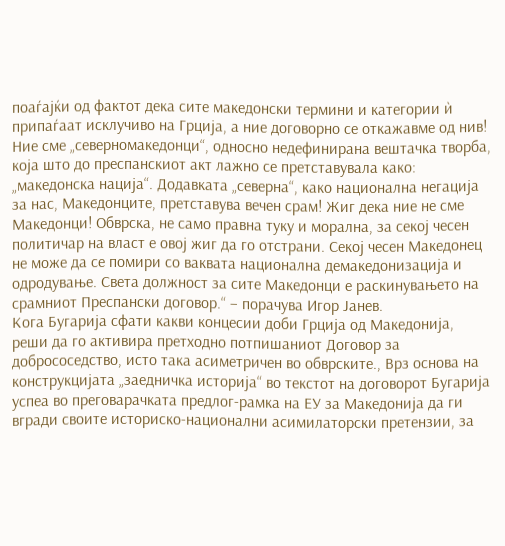поаѓајќи од фактот дека сите македонски термини и категории ѝ припаѓаат исклучиво на Грција, а ние договорно се откажавме од нив! Ние сме „северномакедонци“, односно недефинирана вештачка творба, која што до преспанскиот акт лажно се претставувала како: „македонска нација“. Додавката „северна“, како национална негација за нас, Македонците, претставува вечен срам! Жиг дека ние не сме Македонци! Обврска, не само правна туку и морална, за секој чесен политичар на власт е овој жиг да го отстрани. Секој чесен Македонец не може да се помири со ваквата национална демакедонизација и одродување. Света должност за сите Македонци е раскинувањето на срамниот Преспански договор.“ – порачува Игор Јанев.
Кога Бугарија сфати какви концесии доби Грција од Македонија, реши да го активира претходно потпишаниот Договор за добрососедство, исто така асиметричен во обврските., Врз основа на конструкцијата „заедничка историја“ во текстот на договорот Бугарија успеа во преговарачката предлог-рамка на ЕУ за Македонија да ги вгради своите историско-национални асимилаторски претензии, за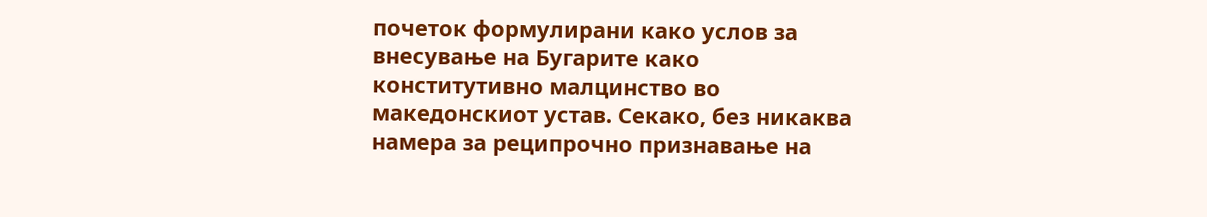почеток формулирани како услов за внесување на Бугарите како конститутивно малцинство во македонскиот устав. Секако, без никаква намера за реципрочно признавање на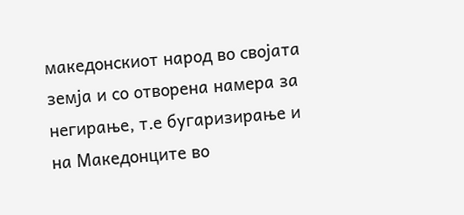македонскиот народ во својата земја и со отворена намера за негирање, т.е бугаризирање и на Македонците во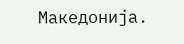Македонија.